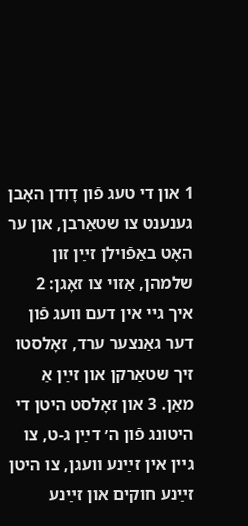1 און די טעג פֿון דָוִדן האָבן גענענט צו שטאַרבן, און ער האָט באַפֿױלן זײַן זון שלמהן, אַזױ צו זאָגן: 2 איך גײ אין דעם װעג פֿון דער גאַנצער ערד, זאָלסטו זיך שטאַרקן און זײַן אַ מאַן. 3 און זאָלסט היטן די היטונג פֿון ה׳ דײַן ג-ט, צו גײן אין זײַנע װעגן, צו היטן זײַנע חוקים און זײַנע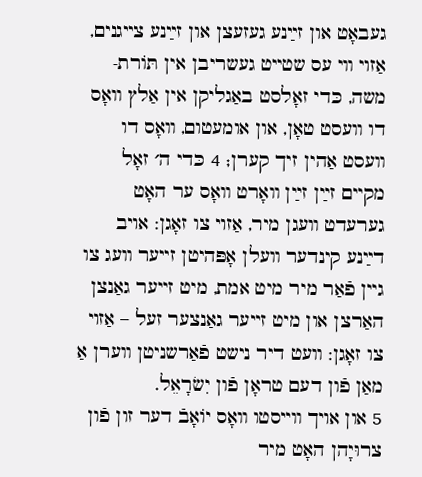געבאָט און זײַנע געזעצן און זײַנע צײגנים, אַזױ װי עס שטײט געשריבן אין תּוֹרת-משה, כּדי זאָלסט באַגליקן אין אַלץ װאָס דו װעסט טאָן, און אומעטום, װאָס דו װעסט אַהין זיך קערן; 4 כּדי ה׳ זאָל מקײם זײַן זײַן װאָרט װאָס ער האָט גערעדט װעגן מיר, אַזױ צו זאָגן: אױב דײַנע קינדער װעלן אָפּהיטן זײער װעג צו גײן פֿאַר מיר מיט אמת, מיט זײער גאַנצן האַרצן און מיט זײער גאַנצער זעל – אַזױ צו זאָגן: װעט דיר נישט פֿאַרשניטן װערן אַ מאַן פֿון דעם טראָן פֿון יִשׂרָאֵל.
5 און אױך װײסטו װאָס יוֹאָבֿ דער זון פֿון צרוּיָהן האָט מיר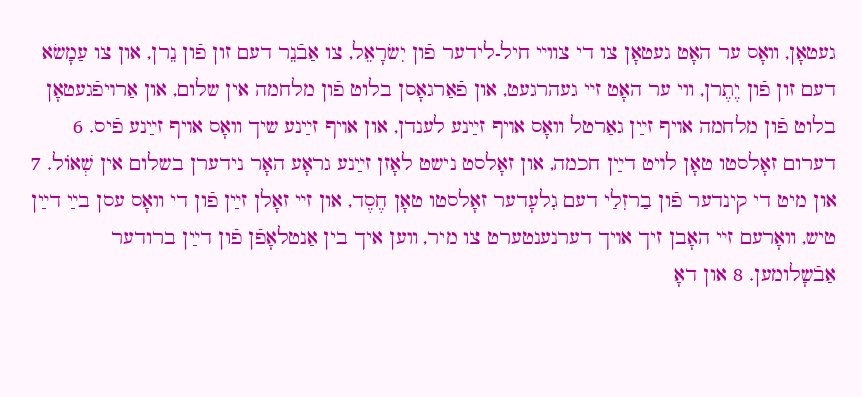געטאָן, װאָס ער האָט געטאָן צו די צװײ חיל-לידער פֿון יִשׂרָאֵל, צו אַבֿנֵר דעם זון פֿון נֵרן, און צו עַמָשׂא דעם זון פֿון יֶתֶרן, װי ער האָט זײ געהרגעט, און פֿאַרגאָסן בלוט פֿון מלחמה אין שלום, און אַרױפֿגעטאָן בלוט פֿון מלחמה אױף זײַן גאַרטל װאָס אױף זײַנע לענדן, און אױף זײַנע שיך װאָס אױף זײַנע פֿיס. 6 דערום זאָלסטו טאָן לױט דײַן חכמה, און זאָלסט נישט לאָזן זײַנע גראָע האָר נידערן בשלום אין שְׁאֹול. 7 און מיט די קינדער פֿון בַרזִלַי דעם גִלעָדער זאָלסטו טאָן חֶסֶד, און זײ זאָלן זײַן פֿון די װאָס עסן בײַ דײַן טיש, װאָרעם זײ האָבן זיך אױך דערנענטערט צו מיר, װען איך בין אַנטלאָפֿן פֿון דײַן ברודער אַבֿשָלומען. 8 און דאָ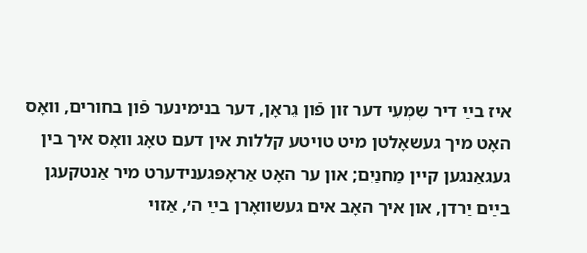איז בײַ דיר שִמְעִי דער זון פֿון גֵראָן, דער בנימינער פֿון בחורים, װאָס האָט מיך געשאָלטן מיט טױטע קללות אין דעם טאָג װאָס איך בין געגאַנגען קײן מַחנַיִם; און ער האָט אַראָפּגענידערט מיר אַנטקעגן בײַם יַרדן, און איך האָב אים געשװאָרן בײַ ה׳, אַזױ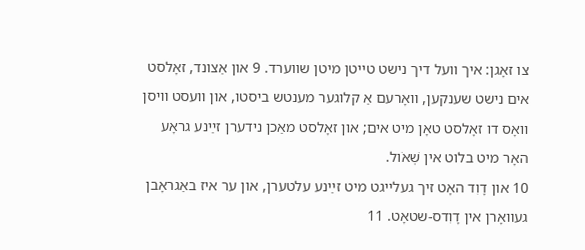צו זאָגן: איך װעל דיך נישט טײטן מיטן שװערד. 9 און אַצונד, זאָלסט אים נישט שענקען, װאָרעם אַ קלוגער מענטש ביסטו, און װעסט װיסן װאָס דו זאָלסט טאָן מיט אים; און זאָלסט מאַכן נידערן זײַנע גראָע האָר מיט בלוט אין שְׁאֹול.
10 און דָוִד האָט זיך געלײגט מיט זײַנע עלטערן, און ער איז באַגראָבן געװאָרן אין דָוִדס-שטאָט. 11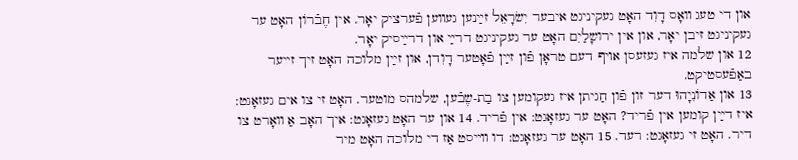און די טעג װאָס דָוִד האָט געקיניגט איבער יִשׂרָאֵל זײַנען געװען פֿערציק יאָר. אין חֶבֿרוֹן האָט ער געקיניגט זיבן יאָר, און אין ירושָלַיִם האָט ער געקיניגט דרײַ און דרײַסיק יאָר.
12 און שלמה איז געזעסן אױף דעם טראָן פֿון זײַן פֿאָטער דָוִדן, און זײַן מלוכה האָט זיך זײער באַפֿעסטיקט.
13 און אַדוֹנִיָהוּ דער זון פֿון חַגיתן איז געקומען צו בַת-שֶבֿען, שלמהס מוטער. האָט זי צו אים געזאָגט: איז דײַן קומען אין פֿריד? האָט ער געזאָגט: אין פֿריד. 14 און ער האָט געזאָגט: איך האָב אַ װאָרט צו דיר. האָט זי געזאָגט: רעד. 15 האָט ער געזאָגט: דו װײסט אַז די מלוכה האָט מיר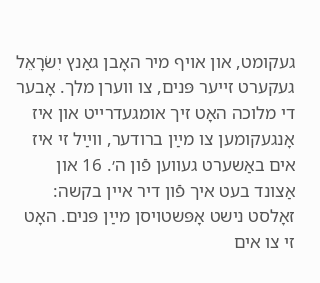געקומט, און אױף מיר האָבן גאַנץ יִשׂרָאֵל געקערט זײער פּנים, צו װערן מלך. אָבער די מלוכה האָט זיך אומגעדרײט און איז אָנגעקומען צו מײַן ברודער, װײַל זי איז אים באַשערט געװען פֿון ה׳. 16 און אַצונד בעט איך פֿון דיר אײן בקשה: זאָלסט נישט אָפּשטױסן מײַן פּנים. האָט זי צו אים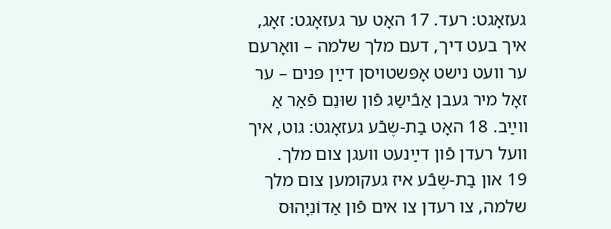געזאָגט: רעד. 17 האָט ער געזאָגט: זאָג, איך בעט דיך, דעם מלך שלמה – װאָרעם ער װעט נישט אָפּשטױסן דײַן פּנים – ער זאָל מיר געבן אַבֿישַג פֿון שוּנֵם פֿאַר אַ װײַב. 18 האָט בַת-שֶבֿע געזאָגט: גוט, איך װעל רעדן פֿון דײַנעט װעגן צום מלך.
19 און בַת-שֶבֿע איז געקומען צום מלך שלמה, צו רעדן צו אים פֿון אַדוֹנִיָהוּס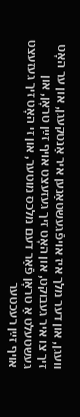װעגן, און דער מלך איז אױפֿגעשטאַנען איר אַנטקעגן, און ער האָט זיך צו איר געבוקט, און האָט זיך געזעצט אױף זײַן טראָן, און געשטעלט אַ טראָן פֿאַר דעם מלכס מוטער, און זי האָט זיך געזעצט אױף זײַן רעכטער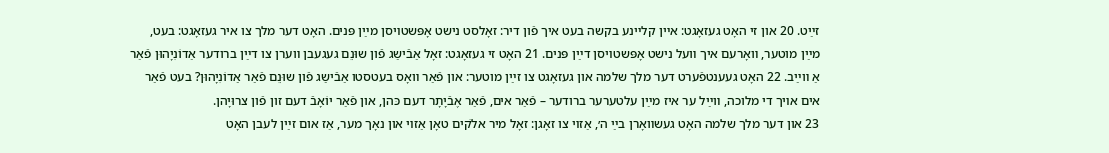זײַט. 20 און זי האָט געזאָגט: אײן קלײנע בקשה בעט איך פֿון דיר: זאָלסט נישט אָפּשטױסן מײַן פּנים. האָט דער מלך צו איר געזאָגט: בעט, מײַן מוטער, װאָרעם איך װעל נישט אָפּשטױסן דײַן פּנים. 21 האָט זי געזאָגט: זאָל אַבֿישַג פֿון שוּנֵם געגעבן װערן צו דײַן ברודער אַדוֹנִיָהוּן פֿאַר אַ װײַב. 22 האָט געענטפֿערט דער מלך שלמה און געזאָגט צו זײַן מוטער: און פֿאַר װאָס בעטסטו אַבֿישַג פֿון שוּנֵם פֿאַר אַדוֹנִיָהוּן? בעט פֿאַר אים אױך די מלוכה, װײַל ער איז מײַן עלטערער ברודער – פֿאַר אים, פֿאַר אֶבֿיָתָר דעם כּהן, און פֿאַר יוֹאָבֿ דעם זון פֿון צרוּיָהן.
23 און דער מלך שלמה האָט געשװאָרן בײַ ה׳, אַזױ צו זאָגן: זאָל מיר אלֹקים טאָן אַזױ און נאָך מער, אַז אום זײַן לעבן האָט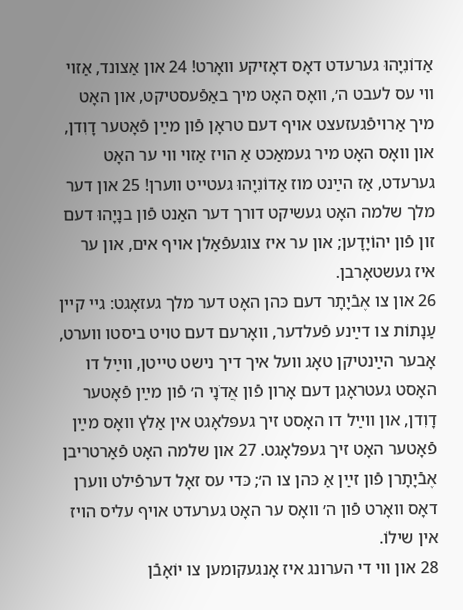אַדוֹנִיָהוּ גערעדט דאָס דאָזיקע װאָרט! 24 און אַצונד, אַזױ װי עס לעבט ה׳, װאָס האָט מיך באַפֿעסטיקט, און האָט מיך אַרױפֿגעזעצט אױף דעם טראָן פֿון מײַן פֿאָטער דָוִדן, און װאָס האָט מיר געמאַכט אַ הױז אַזױ װי ער האָט גערעדט, אַז הײַנט מוז אַדוֹנִיָהוּ געטײט װערן! 25 און דער מלך שלמה האָט געשיקט דורך דער האַנט פֿון בנָיָהוּ דעם זון פֿון יהוֹיָדָען; און ער איז צוגעפֿאַלן אױף אים, און ער איז געשטאָרבן.
26 און צו אֶבֿיָתָר דעם כּהן האָט דער מלך געזאָגט: גײ קײן עַנָתוֹת צו דײַנע פֿעלדער, װאָרעם דעם טױט ביסטו װערט, אָבער הײַנטיקן טאָג װעל איך דיך נישט טײטן, װײַל דו האָסט געטראָגן דעם אָרון פֿון אֲדֹנָי ה׳ פֿון מײַן פֿאָטער דָוִדן, און װײַל דו האָסט זיך געפּלאָגט אין אַלץ װאָס מײַן פֿאָטער האָט זיך געפּלאָגט. 27 און שלמה האָט פֿאַרטריבן אֶבֿיָתָרן פֿון זײַן אַ כּהן צו ה׳; כּדי עס זאָל דערפֿילט װערן דאָס װאָרט פֿון ה׳ װאָס ער האָט גערעדט אױף עליס הױז אין שילוֹ.
28 און װי די הערונג איז אָנגעקומען צו יוֹאָבֿן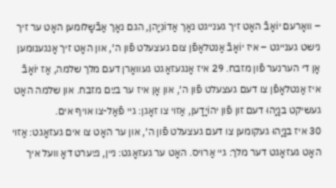– װאָרעם יוֹאָבֿ האָט זיך גענײגט נאָך אַדוֹנִיָהן, הגם נאָך אַבֿשָלומען האָט ער זיך נישט גענײגט – איז יוֹאָבֿ אַנטלאָפֿן צום געצעלט פֿון ה׳, און האָט זיך אָנגענומען אָן די הערנער פֿון מזבח. 29 איז אָנגעזאָגט געװאָרן דעם מלך שלמה, אַז יוֹאָבֿ איז אַנטלאָפֿן צו דעם געצעלט פֿון ה׳, און אָן איז ער בײַם מזבח. און שלמה האָט געשיקט בנָיָהוּ דעם זון פֿון יהוֹיָדָען, אַזױ צו זאָגן: גײ פֿאַל-צו אױף אים.
30 איז בנָיָהוּ געקומען צו דעם געצעלט פֿון ה׳, און ער האָט צו אים געזאָגט: אַזױ האָט געזאָגט דער מלך: גײ אַרױס. האָט ער געזאָגט: נײן, נײַערט דאָ װעל איך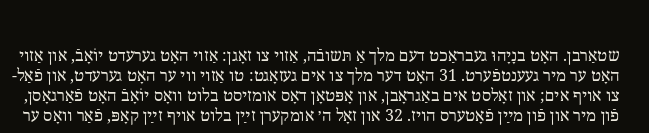שטאַרבן. האָט בנָיָהוּ געבראַכט דעם מלך אַ תּשובֿה, אַזױ צו זאָגן: אַזױ האָט גערעדט יוֹאָבֿ, און אַזױ האָט ער מיר געענטפֿערט. 31 האָט דער מלך צו אים געזאָגט: טו אַזױ װי ער האָט גערעדט, און פֿאַל-צו אױף אים; און זאָלסט אים באַגראָבן, און אָפּטאָן דאָס אומזיסט בלוט װאָס יוֹאָבֿ האָט פֿאַרגאָסן, פֿון מיר און פֿון מײַן פֿאָטערס הױז. 32 און זאָל ה׳ אומקערן זײַן בלוט אױף זײַן קאָפּ, פֿאַר װאָס ער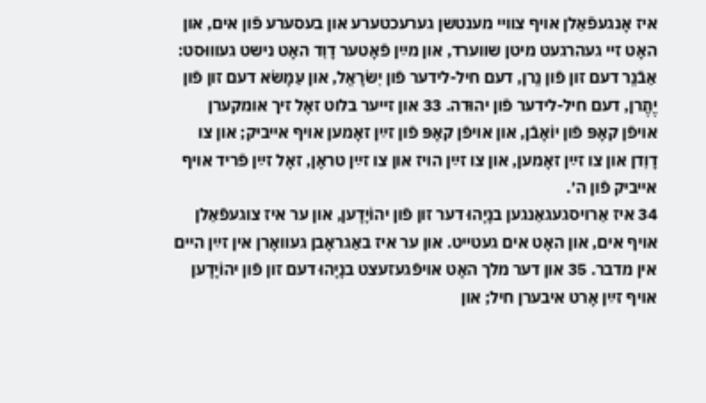איז אָנגעפֿאַלן אױף צװײ מענטשן גערעכטערע און בעסערע פֿון אים, און האָט זײ געהרגעט מיטן שװערד, און מײַן פֿאָטער דָוִד האָט נישט געװוּסט: אַבֿנֵר דעם זון פֿון נֵרן, דעם חיל-לידער פֿון יִשׂרָאֵל, און עַמָשׂא דעם זון פֿון יֶתֶרן, דעם חיל-לידער פֿון יהוּדה. 33 און זײער בלוט זאָל זיך אומקערן אױפֿן קאָפּ פֿון יוֹאָבֿן, און אױפֿן קאָפּ פֿון זײַן זאָמען אױף אײביק; און צו דָוִדן און צו זײַן זאָמען, און צו זײַן הױז און צו זײַן טראָן, זאָל זײַן פֿריד אױף אײביק פֿון ה׳.
34 איז אַרױסגעגאַנגען בנָיָהוּ דער זון פֿון יהוֹיָדָען, און ער איז צוגעפֿאַלן אױף אים, און האָט אים געטײט. און ער איז באַגראָבן געװאָרן אין זײַן הײם אין מדבר. 35 און דער מלך האָט אױפֿגעזעצט בנָיָהוּ דעם זון פֿון יהוֹיָדָען אױף זײַן אָרט איבערן חיל; און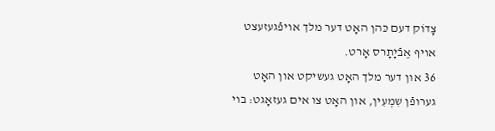צָדוֹק דעם כּהן האָט דער מלך אױפֿגעזעצט אױף אֶבֿיָתָרס אָרט.
36 און דער מלך האָט געשיקט און האָט גערופֿן שִמְעִין, און האָט צו אים געזאָגט: בױ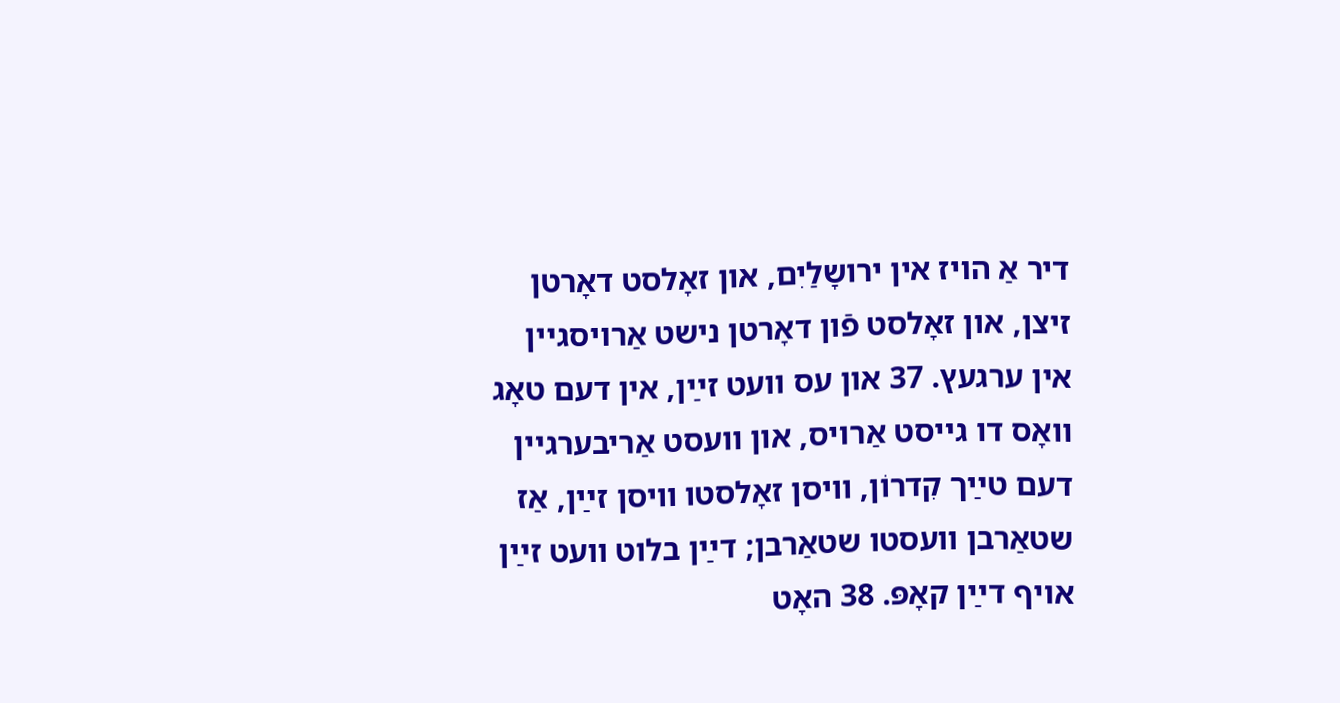דיר אַ הױז אין ירושָלַיִם, און זאָלסט דאָרטן זיצן, און זאָלסט פֿון דאָרטן נישט אַרױסגײן אין ערגעץ. 37 און עס װעט זײַן, אין דעם טאָג װאָס דו גײסט אַרױס, און װעסט אַריבערגײן דעם טײַך קִדרוֹן, װיסן זאָלסטו װיסן זײַן, אַז שטאַרבן װעסטו שטאַרבן; דײַן בלוט װעט זײַן אױף דײַן קאָפּ. 38 האָט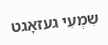שִמְעִי געזאָגט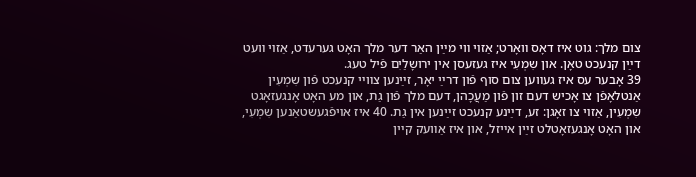צום מלך: גוט איז דאָס װאָרט; אַזױ װי מײַן האַר דער מלך האָט גערעדט, אַזױ װעט דײַן קנעכט טאָן. און שִמְעִי איז געזעסן אין ירושָלַיִם פֿיל טעג.
39 אָבער עס איז געװען צום סוף פֿון דרײַ יאָר, זײַנען צװײ קנעכט פֿון שִמְעִין אַנטלאָפֿן צו אָכיש דעם זון פֿון מַעֲכָהן, דעם מלך פֿון גַת, און מע האָט אָנגעזאָגט שִמְעִין, אַזױ צו זאָגן: זע, דײַנע קנעכט זײַנען אין גַת. 40 איז אױפֿגעשטאַנען שִמְעִי, און האָט אָנגעזאָטלט זײַן אײזל, און איז אַװעק קײן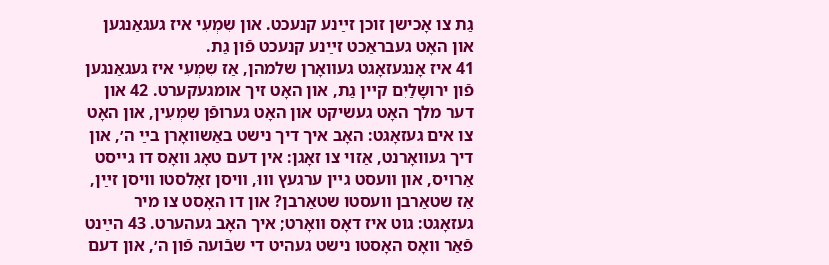גַת צו אָכישן זוכן זײַנע קנעכט. און שִמְעִי איז געגאַנגען און האָט געבראַכט זײַנע קנעכט פֿון גַת.
41 איז אָנגעזאָגט געװאָרן שלמהן, אַז שִמְעִי איז געגאַנגען פֿון ירושָלַיִם קײן גַת, און האָט זיך אומגעקערט. 42 און דער מלך האָט געשיקט און האָט גערופֿן שִמְעִין, און האָט צו אים געזאָגט: האָב איך דיך נישט באַשװאָרן בײַ ה׳, און דיך געװאָרנט, אַזױ צו זאָגן: אין דעם טאָג װאָס דו גײסט אַרױס, און װעסט גײן ערגעץ װוּ, װיסן זאָלסטו װיסן זײַן, אַז שטאַרבן װעסטו שטאַרבן? און דו האָסט צו מיר געזאָגט: גוט איז דאָס װאָרט; איך האָב געהערט. 43 הײַנט פֿאַר װאָס האָסטו נישט געהיט די שבֿועה פֿון ה׳, און דעם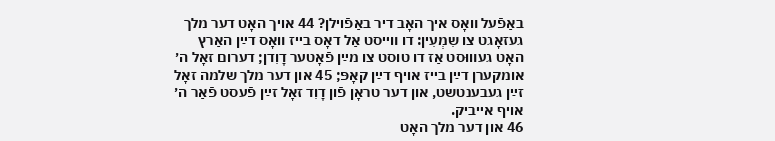באַפֿעל װאָס איך האָב דיר באַפֿױלן? 44 אױך האָט דער מלך געזאָגט צו שִמְעִין: דו װײסט אַל דאָס בײז װאָס דײַן האַרץ האָט געװוּסט אַז דו טוסט צו מײַן פֿאָטער דָוִדן; דערום זאָל ה׳ אומקערן דײַן בײז אױף דײַן קאָפּ; 45 און דער מלך שלמה זאָל זײַן געבענטשט, און דער טראָן פֿון דָוִד זאָל זײַן פֿעסט פֿאַר ה׳ אױף אײביק.
46 און דער מלך האָט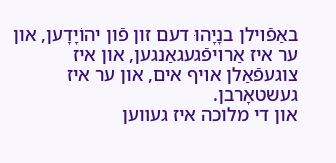באַפֿױלן בנָיָהוּ דעם זון פֿון יהוֹיָדָען, און ער איז אַרױפֿגעגאַנגען, און איז צוגעפֿאַלן אױף אים, און ער איז געשטאָרבן.
און די מלוכה איז געװען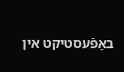באַפֿעסטיקט אין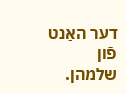דער האַנט פֿון שלמהן.